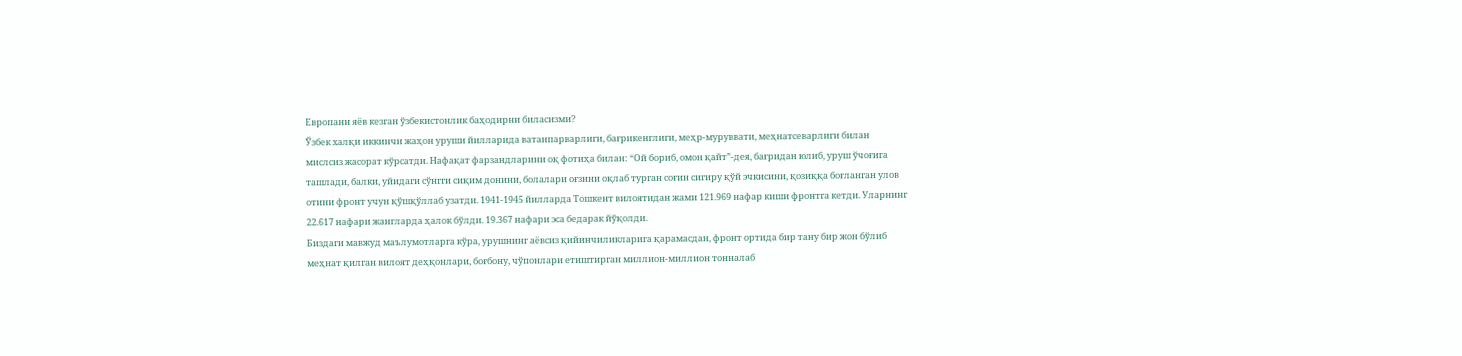Европани яёв кезган ўзбекистонлик баҳодирни биласизми?
Ўзбек халқи иккинчи жаҳон уруши йилларида ватанпарварлиги, бағрикенглиги, меҳр-муруввати, меҳнатсеварлиги билан мислсиз жасорат кўрсатди. Нафақат фарзандларини оқ фотиҳа билан: “Ой бориб, омон қайт”-дея, бағридан юлиб, уруш ўчоғига ташлади, балки, уйидаги сўнгги сиқим донини, болалари оғзини оқлаб турган соғин сигиру қўй эчкисини, қозиққа боғланган улов отини фронт учун қўшқўллаб узатди. 1941-1945 йилларда Тошкент вилоятидан жами 121.969 нафар киши фронтга кетди. Уларнинг 22.617 нафари жангларда ҳалок бўлди. 19.367 нафари эса бедарак йўқолди.
Биздаги мавжуд маълумотларга кўра, урушнинг аёвсиз қийинчиликларига қарамасдан, фронт ортида бир тану бир жон бўлиб меҳнат қилган вилоят деҳқонлари, боғбону, чўпонлари етиштирган миллион-миллион тонналаб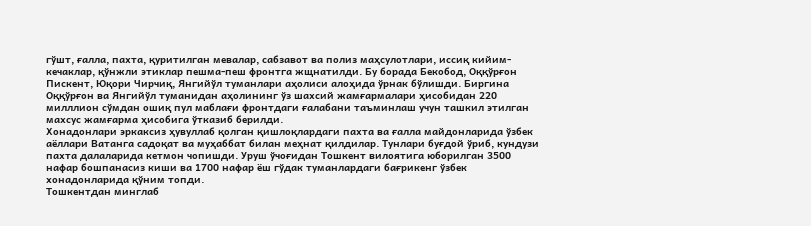гўшт, ғалла, пахта, қуритилган мевалар, сабзавот ва полиз маҳсулотлари, иссиқ кийим-кечаклар, қўнжли этиклар пешма-пеш фронтга жщнатилди. Бу борада Бекобод, Оққўрғон Пискент, Юқори Чирчиқ, Янгийўл туманлари аҳолиси алоҳида ўрнак бўлишди. Биргина Оққўрғон ва Янгийўл туманидан аҳолининг ўз шахсий жамғармалари ҳисобидан 220 милллион сўмдан ошиқ пул маблағи фронтдаги ғалабани таъминлаш учун ташкил этилган махсус жамғарма ҳисобига ўтказиб берилди.
Хонадонлари эркаксиз ҳувуллаб қолган қишлоқлардаги пахта ва ғалла майдонларида ўзбек аёллари Ватанга садоқат ва муҳаббат билан меҳнат қилдилар. Тунлари буғдой ўриб, кундузи пахта далаларида кетмон чопишди. Уруш ўчоғидан Тошкент вилоятига юборилган 3500 нафар бошпанасиз киши ва 1700 нафар ёш гўдак туманлардаги бағрикенг ўзбек хонадонларида қўним топди.
Тошкентдан минглаб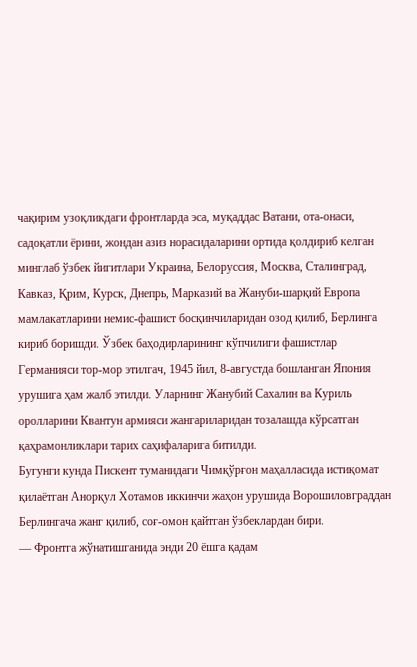чақирим узоқликдаги фронтларда эса, муқаддас Ватани, ота-онаси, садоқатли ёрини, жондан азиз норасидаларини ортида қолдириб келган минглаб ўзбек йигитлари Украина, Белоруссия, Москва, Сталинград, Кавказ, Қрим, Курск, Днепрь, Марказий ва Жануби-шарқий Европа мамлакатларини немис-фашист босқинчиларидан озод қилиб, Берлинга кириб боришди. Ўзбек баҳодирларининг кўпчилиги фашистлар Германияси тор-мор этилгач, 1945 йил, 8-августда бошланган Япония урушига ҳам жалб этилди. Уларнинг Жанубий Сахалин ва Куриль оролларини Квантун армияси жангариларидан тозалашда кўрсатган қаҳрамонликлари тарих саҳифаларига битилди.
Бугунги кунда Пискент туманидаги Чимқўрғон маҳалласида истиқомат қилаётган Анорқул Хотамов иккинчи жаҳон урушида Ворошиловграддан Берлингача жанг қилиб, соғ-омон қайтган ўзбеклардан бири.
— Фронтга жўнатишганида энди 20 ёшга қадам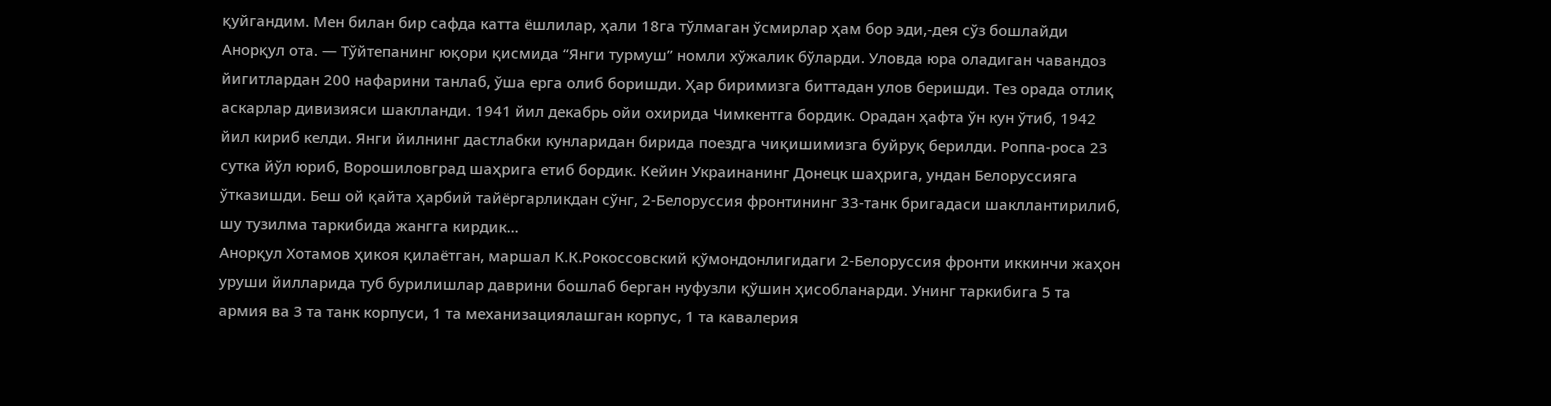қуйгандим. Мен билан бир сафда катта ёшлилар, ҳали 18га тўлмаган ўсмирлар ҳам бор эди,-дея сўз бошлайди Анорқул ота. — Тўйтепанинг юқори қисмида “Янги турмуш” номли хўжалик бўларди. Уловда юра оладиган чавандоз йигитлардан 200 нафарини танлаб, ўша ерга олиб боришди. Ҳар биримизга биттадан улов беришди. Тез орада отлиқ аскарлар дивизияси шаклланди. 1941 йил декабрь ойи охирида Чимкентга бордик. Орадан ҳафта ўн кун ўтиб, 1942 йил кириб келди. Янги йилнинг дастлабки кунларидан бирида поездга чиқишимизга буйруқ берилди. Роппа-роса 23 сутка йўл юриб, Ворошиловград шаҳрига етиб бордик. Кейин Украинанинг Донецк шаҳрига, ундан Белоруссияга ўтказишди. Беш ой қайта ҳарбий тайёргарликдан сўнг, 2-Белоруссия фронтининг 33-танк бригадаси шакллантирилиб, шу тузилма таркибида жангга кирдик...
Анорқул Хотамов ҳикоя қилаётган, маршал К.К.Рокоссовский қўмондонлигидаги 2-Белоруссия фронти иккинчи жаҳон уруши йилларида туб бурилишлар даврини бошлаб берган нуфузли қўшин ҳисобланарди. Унинг таркибига 5 та армия ва 3 та танк корпуси, 1 та механизациялашган корпус, 1 та кавалерия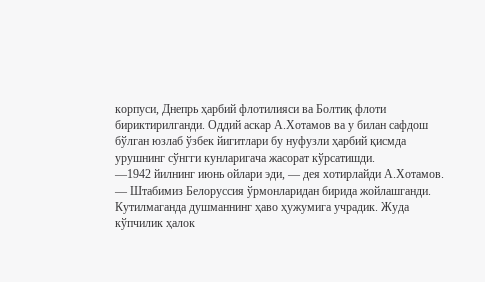корпуси, Днепрь ҳарбий флотилияси ва Болтиқ флоти бириктирилганди. Оддий аскар А.Хотамов ва у билан сафдош бўлган юзлаб ўзбек йигитлари бу нуфузли ҳарбий қисмда урушнинг сўнгги кунларигача жасорат кўрсатишди.
—1942 йилнинг июнь ойлари эди, — дея хотирлайди А.Хотамов. — Штабимиз Белоруссия ўрмонларидан бирида жойлашганди. Кутилмаганда душманнинг ҳаво ҳужумига учрадик. Жуда кўпчилик ҳалок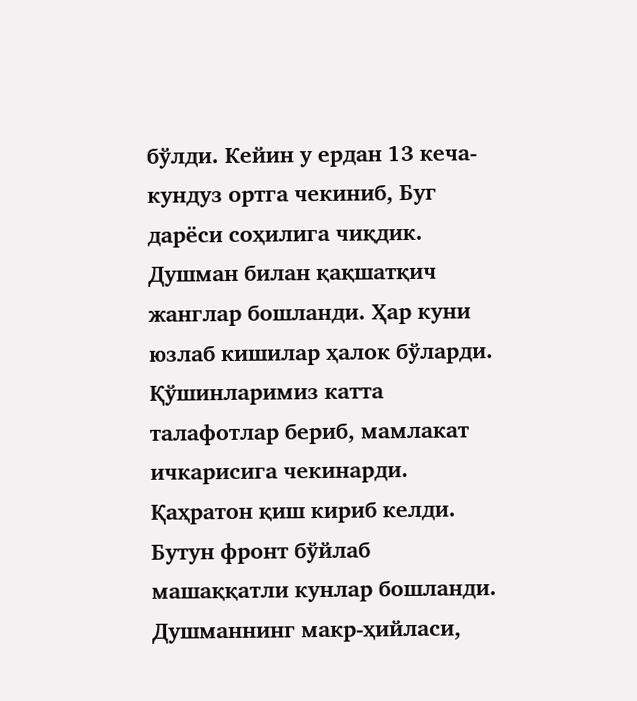бўлди. Кейин у ердан 13 кеча-кундуз ортга чекиниб, Буг дарёси соҳилига чиқдик. Душман билан қақшатқич жанглар бошланди. Ҳар куни юзлаб кишилар ҳалок бўларди. Қўшинларимиз катта талафотлар бериб, мамлакат ичкарисига чекинарди. Қаҳратон қиш кириб келди. Бутун фронт бўйлаб машаққатли кунлар бошланди. Душманнинг макр-ҳийласи,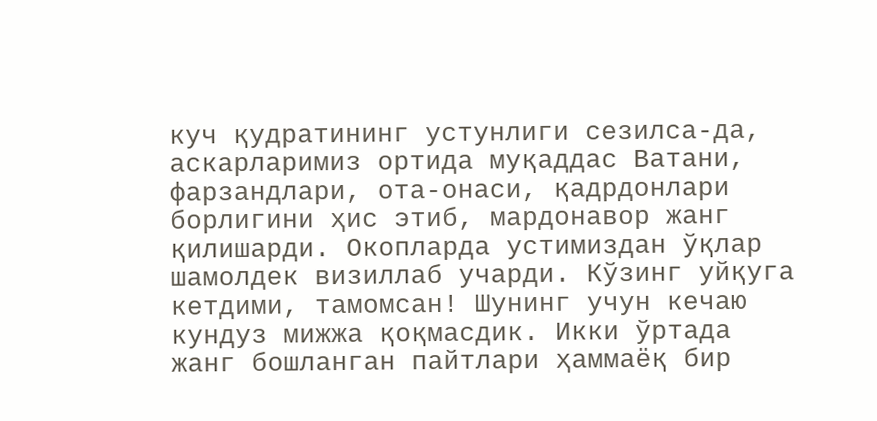куч қудратининг устунлиги сезилса-да, аскарларимиз ортида муқаддас Ватани, фарзандлари, ота-онаси, қадрдонлари борлигини ҳис этиб, мардонавор жанг қилишарди. Окопларда устимиздан ўқлар шамолдек визиллаб учарди. Кўзинг уйқуга кетдими, тамомсан! Шунинг учун кечаю кундуз мижжа қоқмасдик. Икки ўртада жанг бошланган пайтлари ҳаммаёқ бир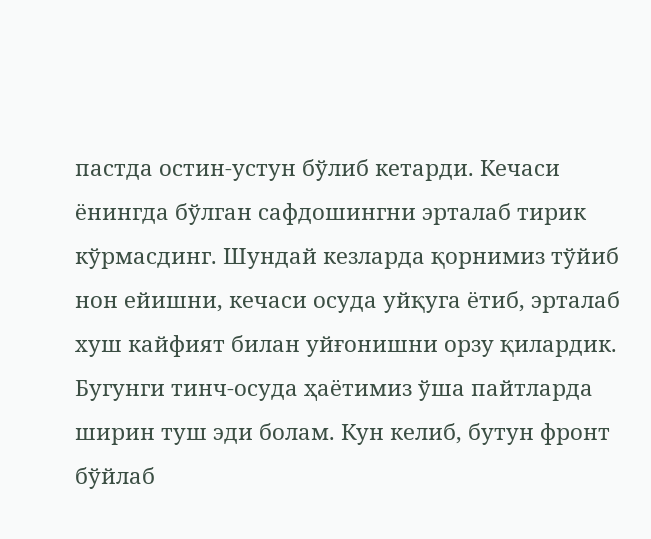пастда остин-устун бўлиб кетарди. Кечаси ёнингда бўлган сафдошингни эрталаб тирик кўрмасдинг. Шундай кезларда қорнимиз тўйиб нон ейишни, кечаси осуда уйқуга ётиб, эрталаб хуш кайфият билан уйғонишни орзу қилардик. Бугунги тинч-осуда ҳаётимиз ўша пайтларда ширин туш эди болам. Кун келиб, бутун фронт бўйлаб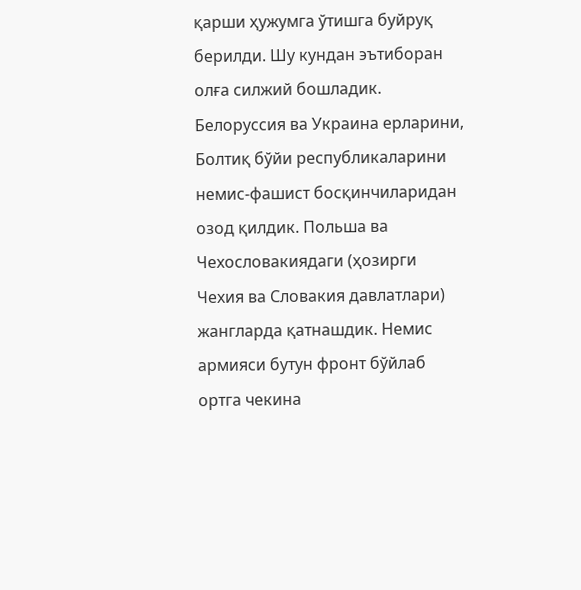қарши ҳужумга ўтишга буйруқ берилди. Шу кундан эътиборан олға силжий бошладик. Белоруссия ва Украина ерларини, Болтиқ бўйи республикаларини немис-фашист босқинчиларидан озод қилдик. Польша ва Чехословакиядаги (ҳозирги Чехия ва Словакия давлатлари) жангларда қатнашдик. Немис армияси бутун фронт бўйлаб ортга чекина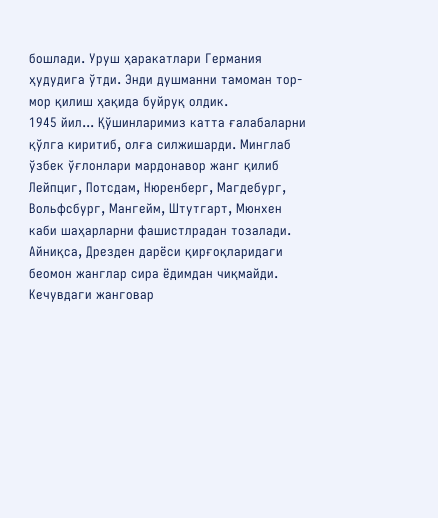бошлади. Уруш ҳаракатлари Германия ҳудудига ўтди. Энди душманни тамоман тор-мор қилиш ҳақида буйруқ олдик.
1945 йил... Қўшинларимиз катта ғалабаларни қўлга киритиб, олға силжишарди. Минглаб ўзбек ўғлонлари мардонавор жанг қилиб Лейпциг, Потсдам, Нюренберг, Магдебург, Вольфсбург, Мангейм, Штутгарт, Мюнхен каби шаҳарларни фашистлрадан тозалади.
Айниқса, Дрезден дарёси қирғоқларидаги беомон жанглар сира ёдимдан чиқмайди. Кечувдаги жанговар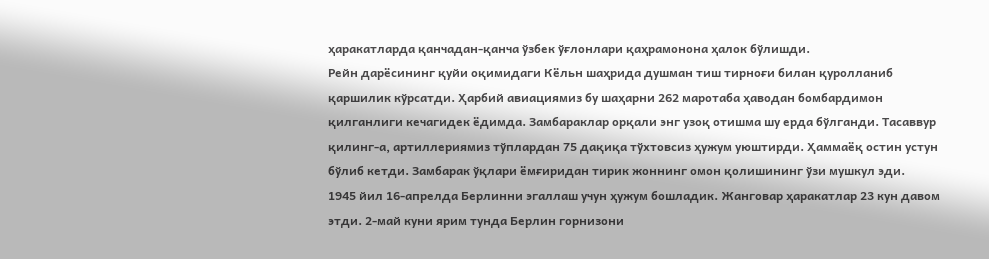ҳаракатларда қанчадан-қанча ўзбек ўғлонлари қаҳрамонона ҳалок бўлишди.
Рейн дарёсининг қуйи оқимидаги Кёльн шаҳрида душман тиш тирноғи билан қуролланиб қаршилик кўрсатди. Ҳарбий авиациямиз бу шаҳарни 262 маротаба ҳаводан бомбардимон қилганлиги кечагидек ёдимда. Замбараклар орқали энг узоқ отишма шу ерда бўлганди. Тасаввур қилинг-а, артиллериямиз тўплардан 75 дақиқа тўхтовсиз ҳужум уюштирди. Ҳаммаёқ остин устун бўлиб кетди. Замбарак ўқлари ёмғиридан тирик жоннинг омон қолишининг ўзи мушкул эди.
1945 йил 16-апрелда Берлинни эгаллаш учун ҳужум бошладик. Жанговар ҳаракатлар 23 кун давом этди. 2-май куни ярим тунда Берлин горнизони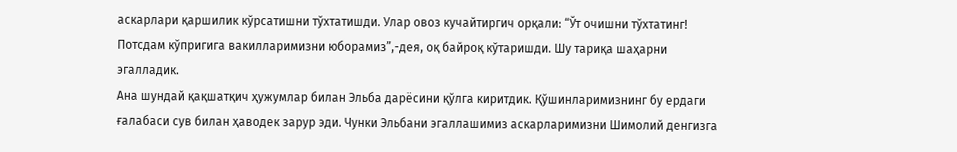аскарлари қаршилик кўрсатишни тўхтатишди. Улар овоз кучайтиргич орқали: “Ўт очишни тўхтатинг! Потсдам кўпригига вакилларимизни юборамиз”,-дея, оқ байроқ кўтаришди. Шу тариқа шаҳарни эгалладик.
Ана шундай қақшатқич ҳужумлар билан Эльба дарёсини қўлга киритдик. Қўшинларимизнинг бу ердаги ғалабаси сув билан ҳаводек зарур эди. Чунки Эльбани эгаллашимиз аскарларимизни Шимолий денгизга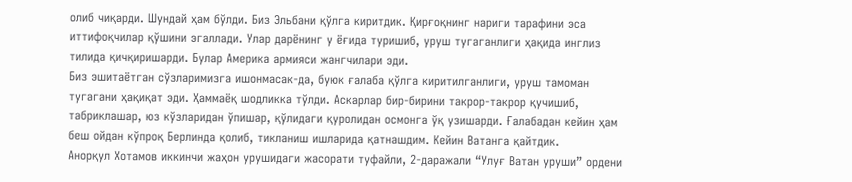олиб чиқарди. Шундай ҳам бўлди. Биз Эльбани қўлга киритдик. Қирғоқнинг нариги тарафини эса иттифоқчилар қўшини эгаллади. Улар дарёнинг у ёғида туришиб, уруш тугаганлиги ҳақида инглиз тилида қичқиришарди. Булар Америка армияси жангчилари эди.
Биз эшитаётган сўзларимизга ишонмасак-да, буюк ғалаба қўлга киритилганлиги, уруш тамоман тугагани ҳақиқат эди. Ҳаммаёқ шодликка тўлди. Аскарлар бир-бирини такрор-такрор қучишиб, табриклашар, юз кўзларидан ўпишар, қўлидаги қуролидан осмонга ўқ узишарди. Ғалабадан кейин ҳам беш ойдан кўпроқ Берлинда қолиб, тикланиш ишларида қатнашдим. Кейин Ватанга қайтдик.
Анорқул Хотамов иккинчи жаҳон урушидаги жасорати туфайли, 2-даражали “Улуғ Ватан уруши” ордени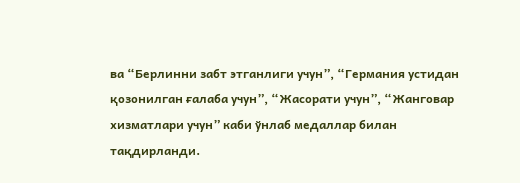ва “Берлинни забт этганлиги учун”, “Германия устидан қозонилган ғалаба учун”, “Жасорати учун”, “Жанговар хизматлари учун” каби ўнлаб медаллар билан тақдирланди.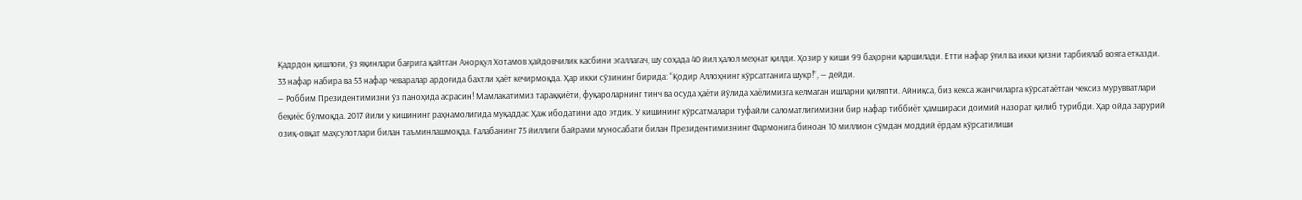Қадрдон қишлоғи, ўз яқинлари бағрига қайтган Анорқул Хотамов ҳайдовчилик касбини эгаллагач, шу соҳада 40 йил ҳалол меҳнат қилди. Ҳозир у киши 99 баҳорни қаршилади. Етти нафар ўғил ва икки қизни тарбиялаб вояга етказди. 33 нафар набира ва 53 нафар чеваралар ардоғида бахтли ҳаёт кечирмоқда. Ҳар икки сўзининг бирида: “Қодир Аллоҳнинг кўрсатганига шукр!”, — дейди.
— Роббим Президентимизни ўз паноҳида асрасин! Мамлакатимиз тараққиёти, фуқароларнинг тинч ва осуда ҳаёти йўлида хаёлимизга келмаган ишларни қиляпти. Айниқса, биз кекса жангчиларга кўрсатаётган чексиз мурувватлари беқиёс бўлмоқда. 2017 йили у кишининг раҳнамолигида муқаддас Ҳаж ибодатини адо этдик. У кишининг кўрсатмалари туфайли саломатлигимизни бир нафар тиббиёт ҳамшираси доимий назорат қилиб турибди. Ҳар ойда зарурий озиқ-овқат маҳсулотлари билан таъминлашмоқда. Ғалабанинг 75 йиллиги байрами муносабати билан Президентимизнинг Фармонига биноан 10 миллион сўмдан моддий ёрдам кўрсатилиши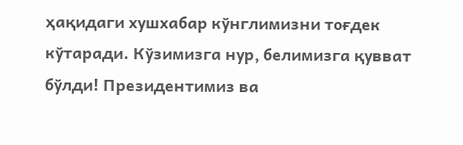ҳақидаги хушхабар кўнглимизни тоғдек кўтаради. Кўзимизга нур, белимизга қувват бўлди! Президентимиз ва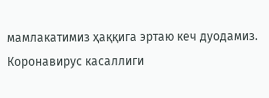мамлакатимиз ҳаққига эртаю кеч дуодамиз.
Коронавирус касаллиги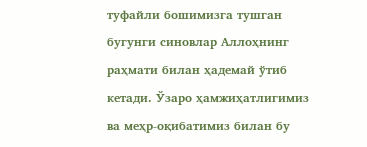туфайли бошимизга тушган бугунги синовлар Аллоҳнинг раҳмати билан ҳадемай ўтиб кетади. Ўзаро ҳамжиҳатлигимиз ва меҳр-оқибатимиз билан бу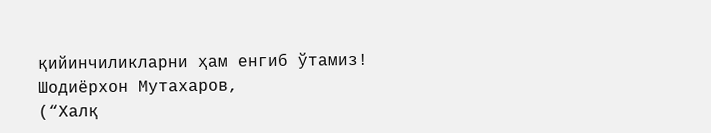қийинчиликларни ҳам енгиб ўтамиз!
Шодиёрхон Мутахаров,
(“Халқ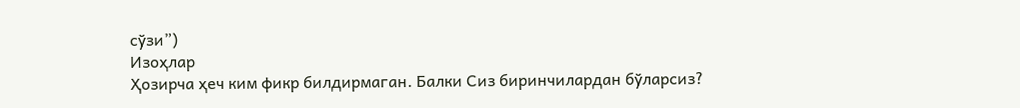сўзи”)
Изоҳлар
Ҳозирча ҳеч ким фикр билдирмаган. Балки Сиз биринчилардан бўларсиз?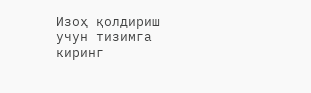Изоҳ қолдириш учун тизимга киринг